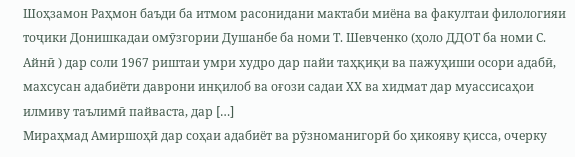Шоҳзамон Раҳмон баъди ба итмом расонидани мактаби миёна ва факултаи филологияи тоҷики Донишкадаи омӯзгории Душанбе ба номи Т. Шевченко (ҳоло ДДОТ ба номи С. Айнӣ ) дар соли 1967 риштаи умри худро дар пайи таҳқиқи ва пажуҳиши осори адабӣ, махсусан адабиёти даврони инқилоб ва оғози садаи ХХ ва хидмат дар муассисаҳои илмиву таълимӣ пайваста, дар […]
Мираҳмад Амиршоҳӣ дар соҳаи адабиёт ва рӯзноманигорӣ бо ҳикояву қисса, очерку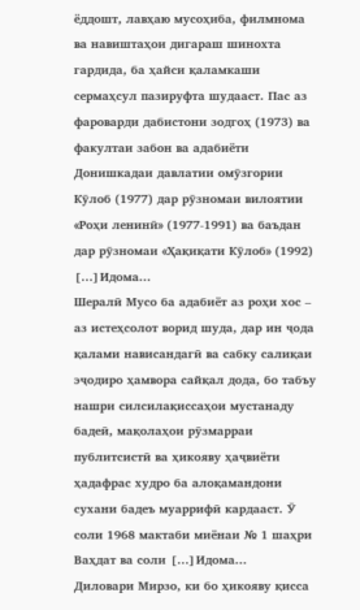ёддошт, лавҳаю мусоҳиба, филмнома ва навиштаҳои дигараш шинохта гардида, ба ҳайси қаламкаши сермаҳсул пазируфта шудааст. Пас аз фароварди дабистони зодгоҳ (1973) ва факултаи забон ва адабиёти Донишкадаи давлатии омӯзгории Кӯлоб (1977) дар рӯзномаи вилоятии «Роҳи ленинӣ» (1977-1991) ва баъдан дар рӯзномаи «Ҳақиқати Кӯлоб» (1992) […]Идома...
Шералӣ Мусо ба адабиёт аз роҳи хос – аз истеҳсолот ворид шуда, дар ин ҷода қалами нависандагӣ ва сабку салиқаи эҷодиро ҳамвора сайқал дода, бо табъу нашри силсилақиссаҳои мустанаду бадеӣ, мақолаҳои рӯзмарраи публитсистӣ ва ҳикояву ҳаҷвиёти ҳадафрас худро ба алоқамандони сухани бадеъ муаррифӣ кардааст. Ӯ соли 1968 мактаби миёнаи № 1 шаҳри Ваҳдат ва соли […]Идома...
Диловари Мирзо, ки бо ҳикояву қисса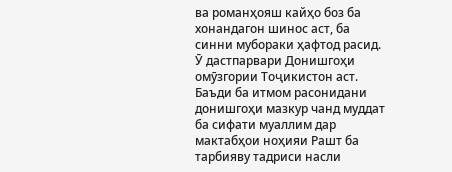ва романҳояш кайҳо боз ба хонандагон шинос аст, ба синни мубораки ҳафтод расид. Ӯ дастпарвари Донишгоҳи омӯзгории Тоҷикистон аст. Баъди ба итмом расонидани донишгоҳи мазкур чанд муддат ба сифати муаллим дар мактабҳои ноҳияи Рашт ба тарбияву тадриси насли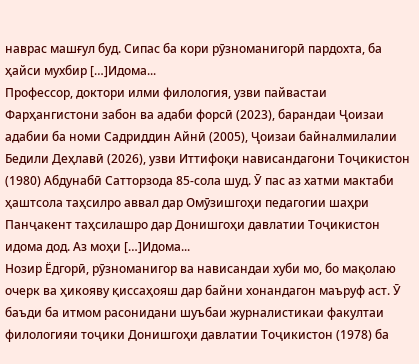наврас машғул буд. Сипас ба кори рӯзноманигорӣ пардохта, ба ҳайси мухбир […]Идома...
Профессор, доктори илми филология, узви пайвастаи Фарҳангистони забон ва адаби форсӣ (2023), барандаи Ҷоизаи адабии ба номи Садриддин Айнӣ (2005), Ҷоизаи байналмилалии Бедили Деҳлавӣ (2026), узви Иттифоқи нависандагони Тоҷикистон (1980) Абдунабӣ Сатторзода 85-сола шуд. Ӯ пас аз хатми мактаби ҳаштсола таҳсилро аввал дар Омӯзишгоҳи педагогии шаҳри Панҷакент таҳсилашро дар Донишгоҳи давлатии Тоҷикистон идома дод. Аз моҳи […]Идома...
Нозир Ёдгорӣ, рӯзноманигор ва нависандаи хуби мо, бо мақолаю очерк ва ҳикояву қиссаҳояш дар байни хонандагон маъруф аст. Ӯ баъди ба итмом расонидани шуъбаи журналистикаи факултаи филологияи тоҷики Донишгоҳи давлатии Тоҷикистон (1978) ба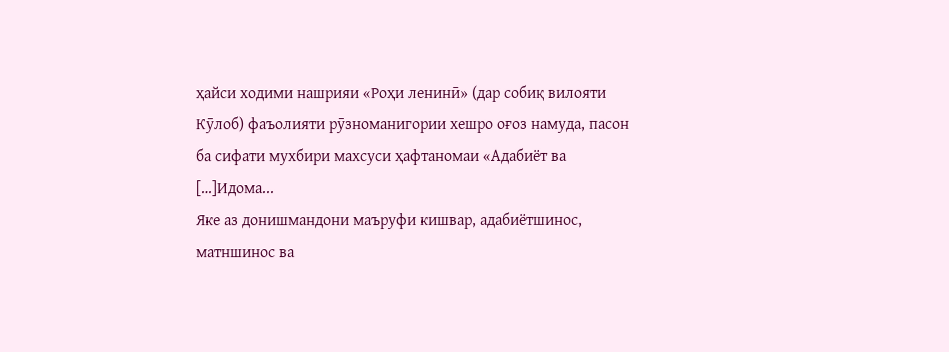ҳайси ходими нашрияи «Роҳи ленинӣ» (дар собиқ вилояти Кӯлоб) фаъолияти рӯзноманигории хешро оғоз намуда, пасон ба сифати мухбири махсуси ҳафтаномаи «Адабиёт ва […]Идома...
Яке аз донишмандони маъруфи кишвар, адабиётшинос, матншинос ва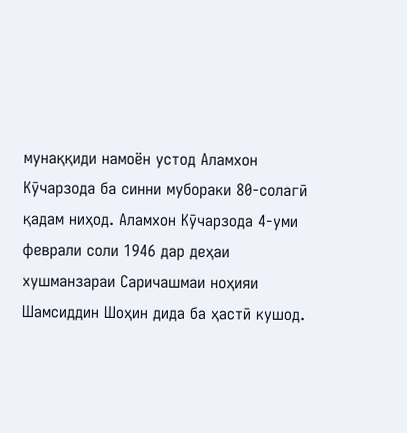мунаққиди намоён устод Аламхон Кӯчарзода ба синни мубораки 80-солагӣ қадам ниҳод. Аламхон Кӯчарзода 4-уми феврали соли 1946 дар деҳаи хушманзараи Саричашмаи ноҳияи Шамсиддин Шоҳин дида ба ҳастӣ кушод.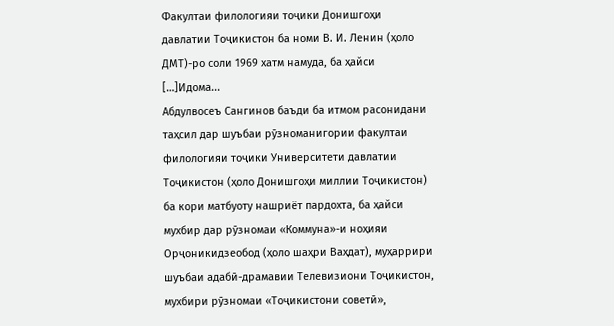Факултаи филологияи тоҷики Донишгоҳи давлатии Тоҷикистон ба номи В. И. Ленин (ҳоло ДМТ)-ро соли 1969 хатм намуда, ба ҳайси […]Идома...
Абдулвосеъ Сангинов баъди ба итмом расонидани таҳсил дар шуъбаи рӯзноманигории факултаи филологияи тоҷики Университети давлатии Тоҷикистон (ҳоло Донишгоҳи миллии Тоҷикистон) ба кори матбуоту нашриёт пардохта, ба ҳайси мухбир дар рӯзномаи «Коммуна»-и ноҳияи Орҷоникидзеобод (ҳоло шаҳри Ваҳдат), муҳаррири шуъбаи адабӣ-драмавии Телевизиони Тоҷикистон, мухбири рӯзномаи «Тоҷикистони советӣ»,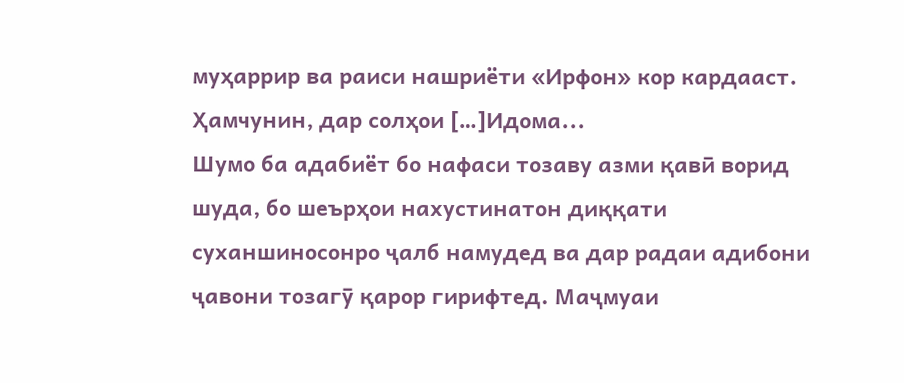муҳаррир ва раиси нашриёти «Ирфон» кор кардааст. Ҳамчунин, дар солҳои […]Идома...
Шумо ба адабиёт бо нафаси тозаву азми қавӣ ворид шуда, бо шеърҳои нахустинатон диққати суханшиносонро ҷалб намудед ва дар радаи адибони ҷавони тозагӯ қарор гирифтед. Маҷмуаи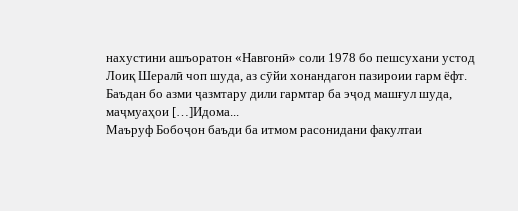нахустини ашъоратон «Навгонӣ» соли 1978 бо пешсухани устод Лоиқ Шералӣ чоп шуда, аз сӯйи хонандагон пазироии гарм ёфт. Баъдан бо азми ҷазмтару дили гармтар ба эҷод машғул шуда, маҷмуаҳои […]Идома...
Маъруф Бобоҷон баъди ба итмом расонидани факултаи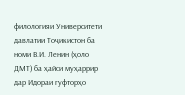филологияи Университети давлатии Тоҷикистон ба номи В.И. Ленин (ҳоло ДМТ) ба ҳайси муҳаррир дар Идораи гуфторҳо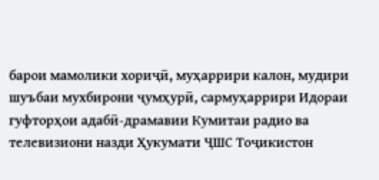барои мамолики хориҷӣ, муҳаррири калон, мудири шуъбаи мухбирони ҷумҳурӣ, сармуҳаррири Идораи гуфторҳои адабӣ-драмавии Кумитаи радио ва телевизиони назди Ҳукумати ҶШС Тоҷикистон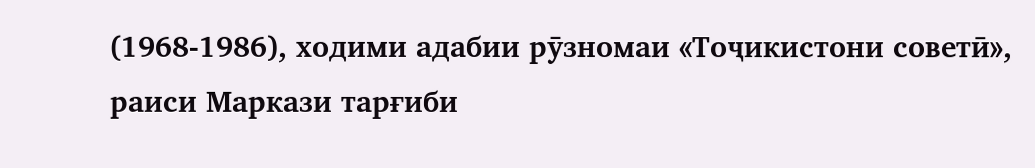(1968-1986), ходими адабии рӯзномаи «Тоҷикистони советӣ», раиси Маркази тарғиби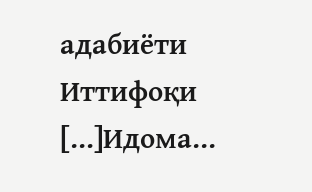адабиёти Иттифоқи […]Идома...